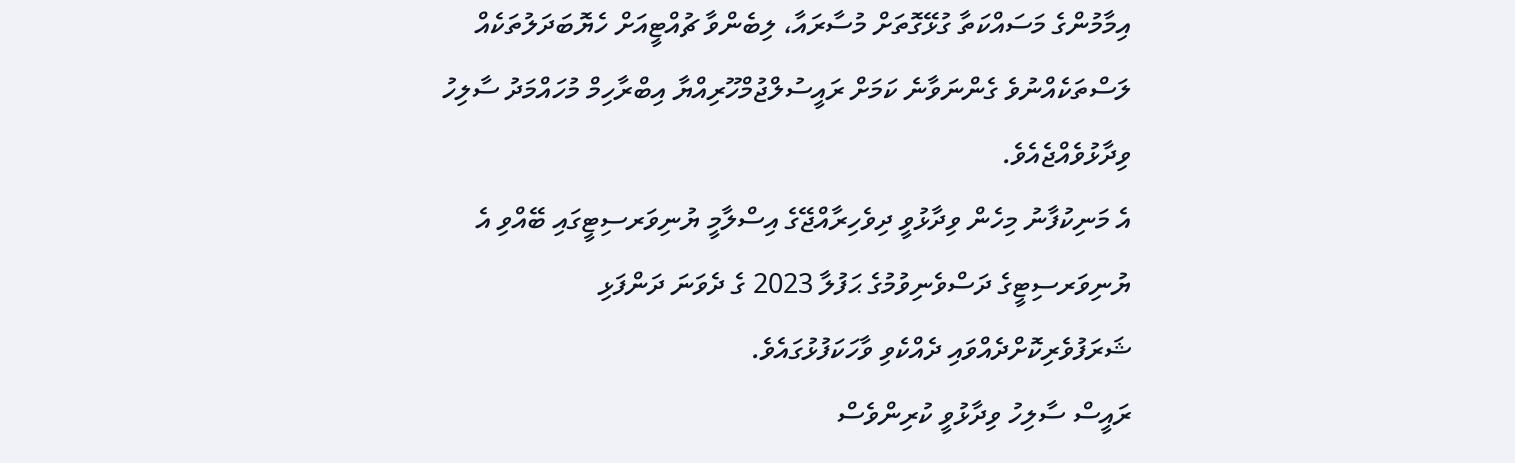އިމާމުންގެ މަސައްކަތާ ގުޅޭގޮތަށް މުސާރައާ، ލިބެންވާ ޗުއްޓީއަށް ހެޔޮބަދަލުތަކެއް ލަސްތަކެއްނުވެ ގެންނަވާނެ ކަމަށް ރައީސުލްޖުމްހޫރިއްޔާ އިބްރާހިމް މުހައްމަދު ސާލިހު ވިދާޅުވެއްޖެއެވެ.
އެ މަނިކުފާނު މިހެން ވިދާޅުވީ ދިވެހިރާއްޖޭގެ އިސްލާމީ ޔުނިވަރސިޓީގައި ބޭއްވި އެ ޔުނިވަރސިޓީގެ ދަސްވެނިވުމުގެ ޙަފުލާ 2023 ގެ ދެވަނަ ދަންފަޅި ޝަރަފުވެރިކޮށްދެއްވައި ދެއްކެވި ވާހަކަފުޅުގައެވެ.
ރައީސް ސާލިހު ވިދާޅުވީ ކުރިންވެސް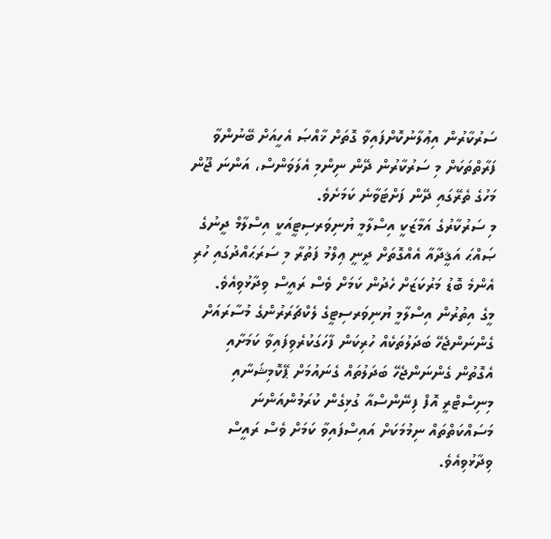ސަރުކާރުން އިޢުލާނުކޮށްފައިވާ ގޮތަށް ޚާއްޞަ އެހީއަށް ބޭނުންވާ ފަރާތްތަކަށް މި ސަރުކާރުން ދޭން ނިންމި އެލަވަންސް، އަންނަ ޖޫން މަހުގެ ތެރޭގައި ދޭން ފަށްޓަވާނެ ކަމަށެވެ.
މި ސަރުކާރުގެ އަމާޒަކީ އިސްލާމީ ޔުނިވަރސިޓީއަކީ އިސްލާމް ދީނުގެ ޞައްޙަ އަޤީދާއާ އެއްގޮތަށް ދީނީ ޢިލްމު ފަތުރާ މި ސަރަޙައްދުގައި ހުރި އެންމެ ބޮޑު މަރުކަޒަށް ހެދުން ކަމަށް ވެސް ރައީސް ވިދާޅުވިއެވެ.
މީގެ އިތުރުން އިސްލާމީ ޔުނިވަރސިޓީގެ ލެކްޗަރަރުންގެ މުސާރައަށް ގެންނަންޖެހޭ ބަދަލުތަކެއް ހުރިކަން ފާހަގަކުރެވިފައިވާ ކަމަށާއި އެގޮތުން ގެންނަންޖެހޭ ބަދަލުތައް ގެނައުމަށް ޕޭކޮމިޝަނާއި މިނިސްޓްރީ އޮފް ފިނޭންސްއާ ގުޅިގެން ކުރަމުންއަންނަ މަސައްކަތްތައް ނިމުމަކަށް އައިސްފައިވާ ކަމަށް ވެސް ރައީސް ވިދާޅުވިއެވެ.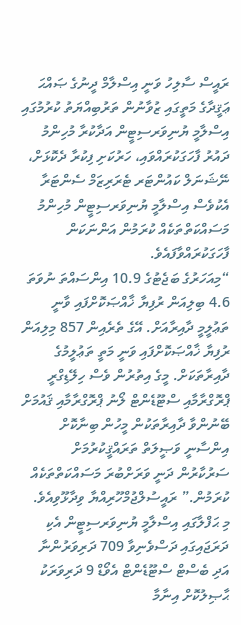ރައީސް ސާލިހު ވަނީ އިސްލާމް ދީނުގެ ޞައްޙަ ޢަޤީދާގެ މަތީގައި ޒުވާނުން ތަރުބިއްޔަތު ކުރުމުގައި އިސްލާމީ ޔުނިވަރސިޓީން އަދާކުރާ މުހިންމު ދައުރު ފާހަގަކުރައްވައި، ހަރުކަށި ފިކުރާ ދެކޮޅަށް، ނޭޝަނަލް ކައުންޓަރ ޓެރަރިޒަމް ސެންޓަރާ އެކުވެސް އިސްލާމީ ޔުނިވަރސިޓީން މުހިންމު މަސައްކަތްތަކެއް ކުރަމުން އަންނަކަން ފާހަގަކުރައްވާފައެވެ.
“މިއަހަރުގެ ބަޖެޓުގެ 10.9 އިންސައްތަ ނުވަތަ 4.6 ބިލިއަން ރުފިޔާ ޚާއްޞަކޮށްފައި ވާނީ ތަޢުލީމީ ދާއިރާއަށް. އޭގެ ތެރެއިން 857 މިލިއަން ރުފިޔާ ޚާއްޞަކޮށްފައި ވަނީ މަތީ ތަޢުލީމުގެ ދާއިރާތަކަށް. މީގެ އިތުރުން ވެސް ހިލޭޑިގްރީ ޕްރޮގްރާމާއި ސްޓޫޑެންޓް ލޯނު ޕްރޮގްރާމާއި ޤައުމަށް ބޭނުންވާ ދާއިރާތަކުން މީހުން ބިނާކޮށް އިންސާނީ ވަޞީލަތް ތަރައްޤީކުރުމަށް ސަރުކާރުން ދަނީ ވަރަށްބުރަ މަސައްކަތްތަކެއް ކުރަމުން.” ރައީސުލްޖުމްހޫރިއްޔާ ވިދާޅޫވިއެވެ.
މި ޙަފްލާގައި އިސްލާމީ ޔުނިވަރސިޓީން އެކި ދަރަޖައިގައި ދަސްވެނިވާ 709 ދަރިވަރުންނާ އަދި ބެސްޓް ސްޓޫޑެންޓް އެވޯޑް 9 ދަރިވަރަކު ޙާޞިލުކޮށް އިނާމާ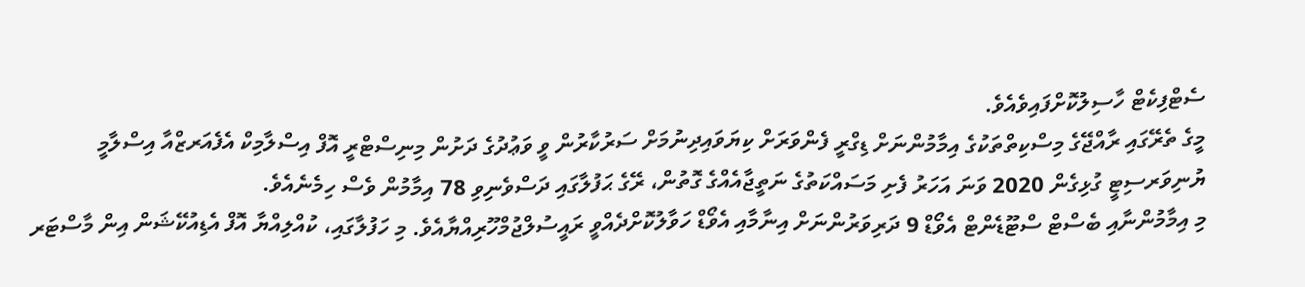ސެޓްފިކެޓް ހާސިލުކޮށްފައިވެއެވެ.
މީގެ ތެރޭގައި ރާއްޖޭގެ މިސްކިތްތަކުގެ އިމާމުންނަށް ޑިގްރީ ފެންވަރަށް ކިޔަވައިދިނުމަށް ސަރުކާރުން ވީ ވަޢުދުގެ ދަށުން މިނިސްޓްރީ އޮފް އިސްލާމިކް އެފެއަރޒްއާ އިސްލާމީ ޔުނިވަރސިޓީ ގުޅިގެން 2020 ވަނަ އަހަރު ފެށި މަސައްކަތުގެ ނަތީޖާއެއްގެ ގޮތުން، ރޭގެ ޙަފުލާގައި ދަސްވެނިވި 78 އިމާމުން ވެސް ހިމެނެއެވެ.
މި އިމާމުންނާއި ބެސްޓް ސްޓޫޑެންޓް އެވޯޑް 9 ދަރިވަރުންނަށް އިނާމާއި އެވޯޑް ހަވާލުކޮށްދެއްވީ ރައީސުލްޖުމްހޫރިއްޔާއެވެ. މި ހަފުލާގައި، ކުއްލިއްޔާ އޮފް އެޑިއުކޭޝަން އިން މާސްޓަރ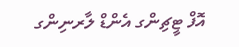އޮފް ޓީޗިންގ އެންޑް ލާރނިންގ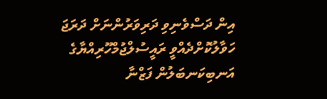އިން ދަސްވެނިވި ދަރިވަރުންނަށް ދަރަޖަ ހަވާލުކޮށްދެއްވީ ރައީސުލްޖުމްހޫރިއްޔާގެ އަނބިކަނބަލުން ފަޒްނާ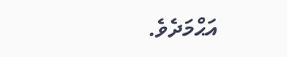އަޙްމަދެވެ.